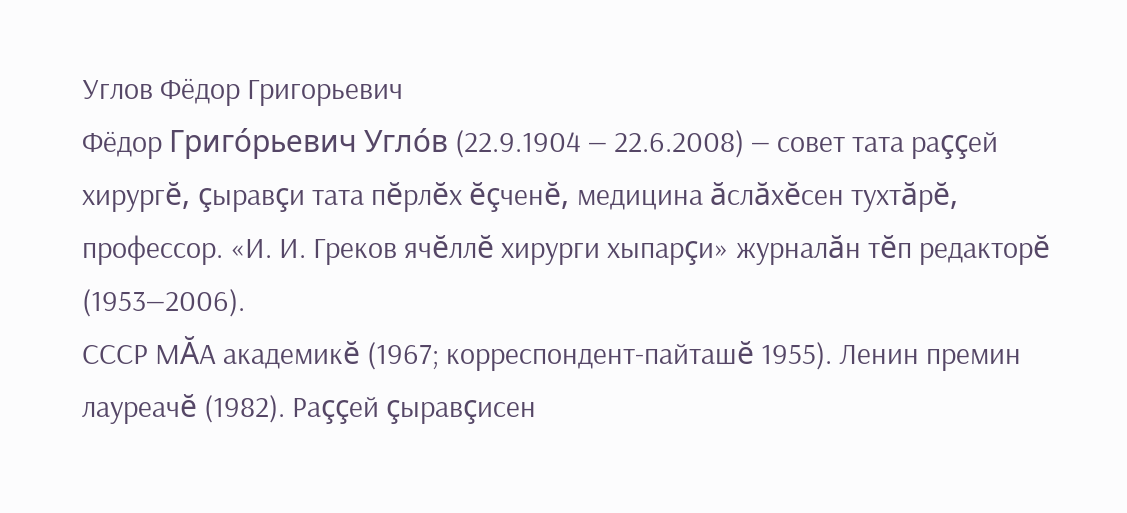Углов Фёдор Григорьевич
Фёдор Григо́рьевич Угло́в (22.9.1904 — 22.6.2008) — совет тата раççей хирургĕ, çыравçи тата пĕрлĕх ĕçченĕ, медицина ăслăхĕсен тухтăрĕ, профессор. «И. И. Греков ячĕллĕ хирурги хыпарçи» журналăн тĕп редакторĕ (1953—2006).
СССР МĂА академикĕ (1967; корреспондент-пайташĕ 1955). Ленин премин лауреачĕ (1982). Раççей çыравçисен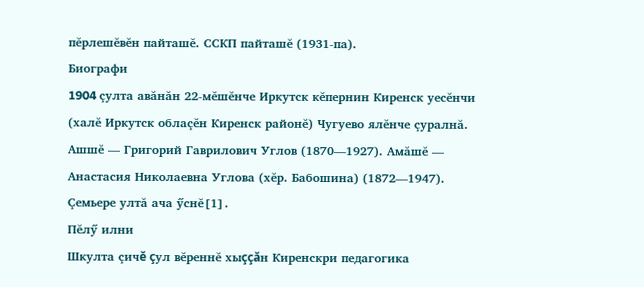пĕрлешĕвĕн пайташĕ. ССКП пайташĕ (1931-па).
Биографи
1904 çулта авăнăн 22-мĕшĕнче Иркутск кĕпернин Киренск уесĕнчи (халĕ Иркутск облаçĕн Киренск районĕ) Чугуево ялĕнче çуралнă. Ашшĕ — Григорий Гаврилович Углов (1870—1927). Амăшĕ — Анастасия Николаевна Углова (хĕр. Бабошина) (1872—1947). Çемьере ултă ача ӳснĕ[1].
Пĕлӳ илни
Шкулта çичĕ çул вĕреннĕ хыççăн Киренскри педагогика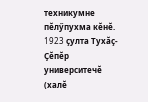техникумне пĕлӳпухма кĕнĕ. 1923 çулта Тухăç-Çĕпĕр университечĕ (халĕ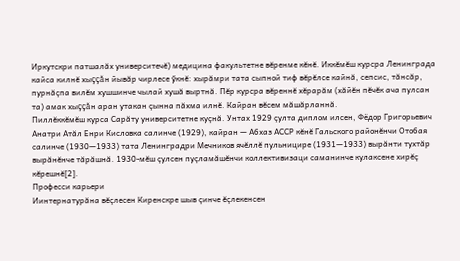Иркутскри патшалăх университечĕ) медицина факультетне вĕренме кĕнĕ. Иккĕмĕш курсра Ленинграда кайса килнĕ хыççăн йывăр чирлесе ӳкнĕ: хырăмри тата сыпной тиф вĕрĕлсе кайнă, сепсис, тăнсăр, пурнăçпа вилĕм хушшинче чылай хушă выртнă. Пĕр курсра вĕреннĕ хĕрарăм (хăйĕн пĕчĕк ача пулсан та) амак хыççăн аран утакан çынна пăхма илнĕ. Кайран вĕсем мăшăрланнă.
Пиллĕккĕмĕш курса Сарăту университетне куçнă. Унтах 1929 çулта диплом илсен, Фёдор Григорьевич Анатри Атăл Енри Кисловка салинче (1929), кайран — Абхаз АССР кĕнĕ Гальского районĕнчи Отобая салинче (1930—1933) тата Ленинградри Мечников ячĕллĕ пульницире (1931—1933) вырăнти тухтăр вырăнĕнче тăрăшнă. 1930-мĕш çулсен пуçламăшĕнчи коллективизаци саманинче кулаксене хирĕç кĕрешнĕ[2].
Професси карьери
Иинтернатурăна вĕçлесен Киренскре шыв çинче ĕçлекенсен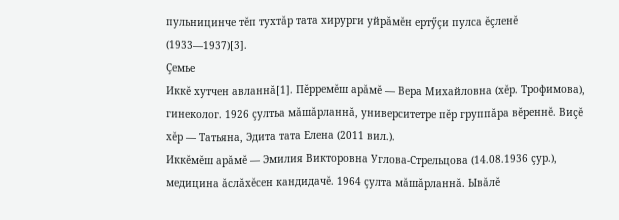пульницинче тĕп тухтăр тата хирурги уйрăмĕн ертӳçи пулса ĕçленĕ (1933—1937)[3].
Çемье
Иккĕ хутчен авланнă[1]. Пĕрремĕш арăмĕ — Вера Михайловна (хĕр. Трофимова), гинеколог. 1926 çултьа мăшăрланнă, университетре пĕр группăра вĕреннĕ. Виçĕ хĕр — Татьяна, Эдита тата Елена (2011 вил.).
Иккĕмĕш арăмĕ — Эмилия Викторовна Углова-Стрельцова (14.08.1936 çур.), медицина ăслăхĕсен кандидачĕ. 1964 çулта мăшăрланнă. Ывăлĕ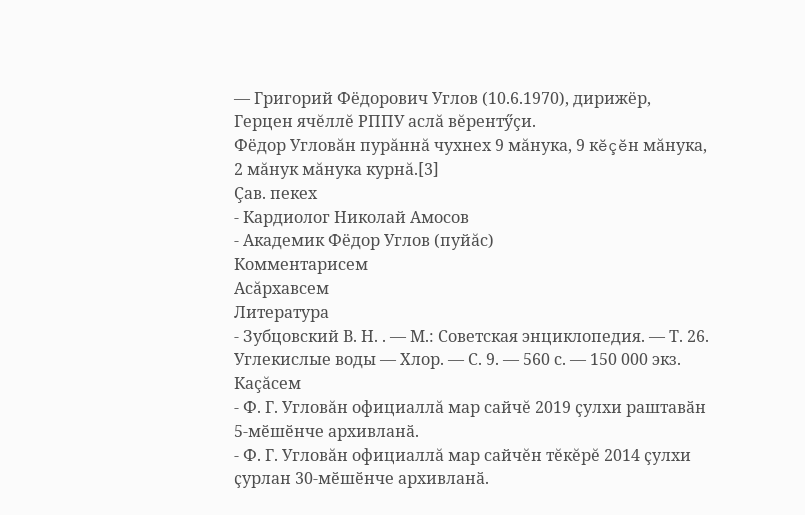— Григорий Фёдорович Углов (10.6.1970), дирижёр, Герцен ячĕллĕ РППУ аслă вĕрентӳçи.
Фёдор Угловăн пурăннă чухнех 9 мăнука, 9 кĕçĕн мăнука, 2 мăнук мăнука курнă.[3]
Çав. пекех
- Кардиолог Николай Амосов
- Академик Фёдор Углов (пуйăс)
Комментарисем
Асăрхавсем
Литература
- Зубцовский В. Н. . — М.: Советская энциклопедия. — Т. 26. Углекислые воды — Хлор. — С. 9. — 560 с. — 150 000 экз.
Каçăсем
- Ф. Г. Угловăн официаллă мар сайчĕ 2019 ҫулхи раштавӑн 5-мӗшӗнче архивланӑ.
- Ф. Г. Угловăн официаллă мар сайчĕн тĕкĕрĕ 2014 ҫулхи ҫурлан 30-мӗшӗнче архивланӑ.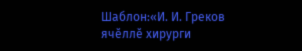Шаблон:«И. И. Греков ячĕллĕ хирурги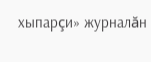хыпарçи» журналăн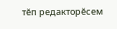тĕп редакторĕсем